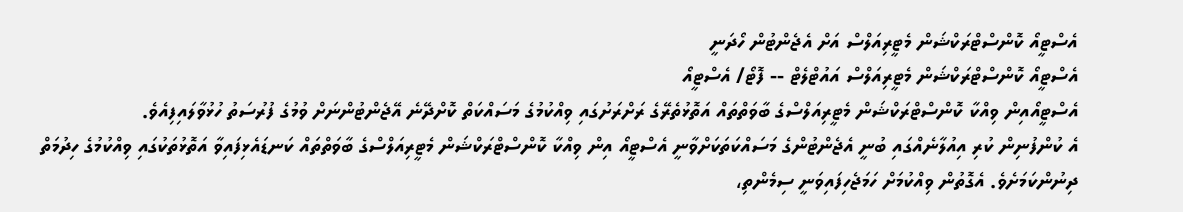އެސްޓީއޯ ކޮންސްޓްރަކްޝަން މެޓީރިއަލްސް އަށް އެޖެންޓުން ހޯދަނީ
އެސްޓީއޯ ކޮންސްޓްރަކްޝަން މެޓީރިއަލްސް އައުޓްލެޓް -- ފޮޓޯ/ އެސްޓީއޯ
އެސްޓީއޯއިން ވިއްކާ ކޮންސްޓްރަކްޝަން މެޓީރިއަލްސްގެ ބާވަތްތައް އަތޮޅުތެރޭގެ ރަށްރަށުގައި ވިއްކުމުގެ މަސައްކަތް ކޮށްދޭނެ އޭޖެންޓުންނަށް ވުމުގެ ފުރުސަތު ހުޅުވާލައިފިއެވެ.
އެ ކުންފުނިން ކުރި އިއުލާނެއްގައި ބުނީ އެޖެންޓުންގެ މަސައްކަތަކަށްވާނީ އެސްޓީއޯ އިން ވިއްކާ ކޮންސްޓްރަކްޝަން މެޓީރިއަލްސްގެ ބާވަތްތައް ކަނޑައެޅިފައިވާ އަތޮޅުތަކުގައި ވިއްކުމުގެ ހިދުމަތް ދިނުންކަމަށެވެ. އެގޮތުން ވިއްކުމަށް ހަމަޖެހިފައިވަނީ ސިމެންތި،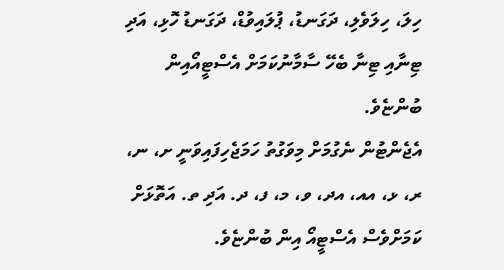ހިލަ، ހިލަވެލި، ދަގަނޑު، ޕުލައިވުޑް، ދަގަނޑު ހޮޅި، އަދި ޓިނާއި ޓިނާ ބެހޭ ސާމާނުކަމަށް އެސްޓީއޯއިން ބުންޏެވެ.
އެޖެންޓުން ނެގުމަށް މިވަގުތު ހަމަޖެހިފައިވަނީ ށ، ނ، ރ، ޅ، އއ، އދ، ވ، މ، ފ، ދ. އަދި ތ. އަތޮޅަށް ކަމަށްވެސް އެސްޓީއޯ އިން ބުންޏެވެ.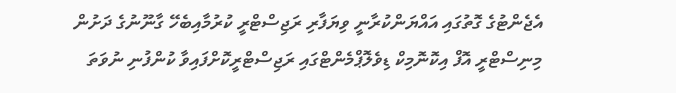އެޖެންޓުގެ ގޮތުގައި އައްޔަންކުރާނީ ވިޔަފާރި ރަޖިސްޓްރީ ކުރުމާއިބެހޭ ގާނޫނުގެ ދަށުން މިނިސްޓްރީ އޮފް އިކޮނޮމިކް ޑިވެލޮޕްމެންޓްގައި ރަޖިސްޓްރީކޮށްފައިވާ ކުންފުނި ނުވަތަ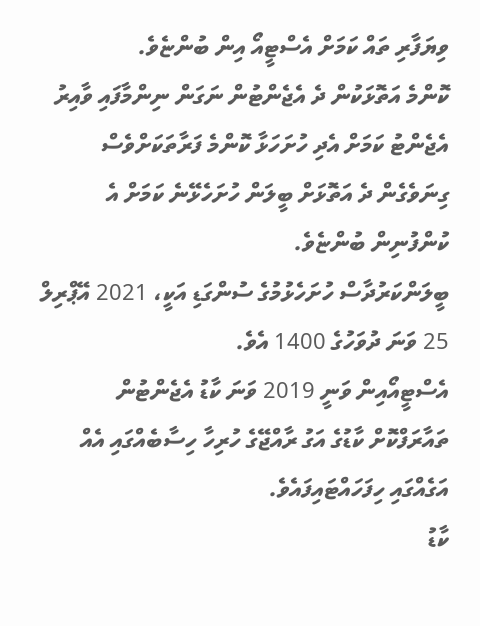ވިޔަފާރި ތައް ކަމަށް އެސްޓީއޯ އިން ބުންޏެވެ.
ކޮންމެ އަތޮޅަކުން ދެ އެޖެންޓުން ނަގަން ނިންމާފައި ވާއިރު އެޖެންޓު ކަމަށް އެދި ހުށަހަޅާ ކޮންމެ ފަރާތަކަށްވެސް ގިނަވެގެން ދެ އަތޮޅަށް ބީލަން ހުށަހެޅޭނެ ކަމަށް އެ ކުންފުނިން ބުންޏެވެ.
ބީލަންކަރުދާސް ހުށަހެޅުމުގެ ސުންގަޑި އަކީ، 2021 އޭޕްރިލް 25 ވަނަ ދުވަހުގެ 1400 އެވެ.
އެސްޓީއޯއިން ވަނީ 2019 ވަނަ ކާޑު އެޖެންޓުން ތައާރަފްކޮށް ކާޑުގެ އަގު ރާއްޖޭގެ ހުރިހާ ހިސާބެއްގައި އެއް އަގެއްގައި ހިފަހައްޓައިފައެވެ.
ކާޑު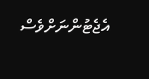އެޖެޓުންނަށްވެސް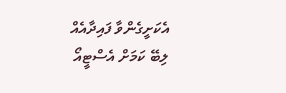އެކަށީގެންވާ ފައިދާއެއް ލިބޭ ކަމަށް އެސްޓީއޯ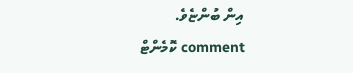އިން ބުންޏެވެ.
comment ކޮމެންޓް